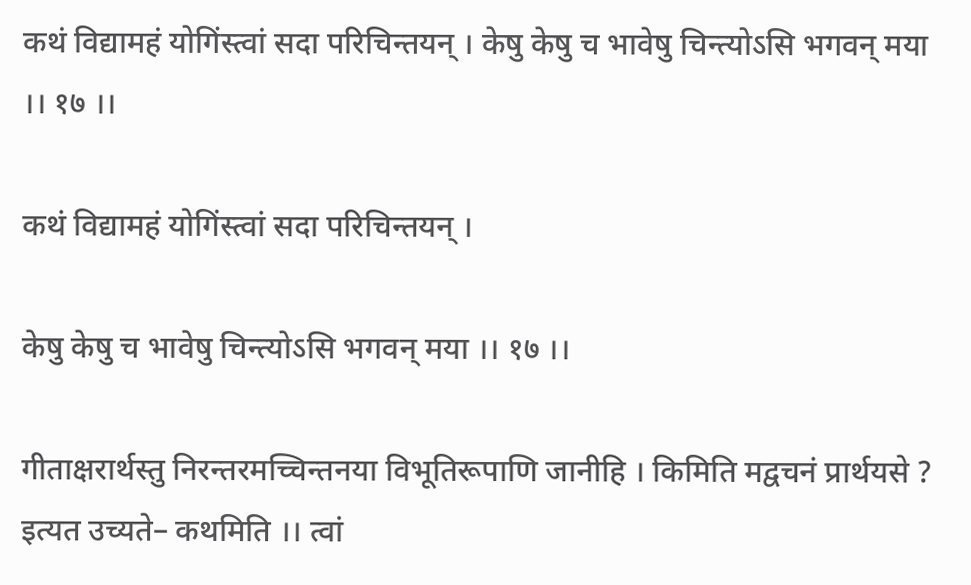कथं विद्यामहं योगिंस्त्वां सदा परिचिन्तयन् । केषु केषु च भावेषु चिन्त्योऽसि भगवन् मया ।। १७ ।।

कथं विद्यामहं योगिंस्त्वां सदा परिचिन्तयन् ।

केषु केषु च भावेषु चिन्त्योऽसि भगवन् मया ।। १७ ।।

गीताक्षरार्थस्तु निरन्तरमच्चिन्तनया विभूतिरूपाणि जानीहि । किमिति मद्वचनं प्रार्थयसे ? इत्यत उच्यते– कथमिति ।। त्वां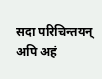सदा परिचिन्तयन् अपि अहं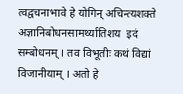त्वद्वचनाभावे हे योगिन् अचिन्त्यशक्ते  अज्ञानिबोधनसामर्थ्यातिशय  इदं सम्बोधनम् । तव विभूतीः कथं विद्यां विजानीयाम् । अतो हे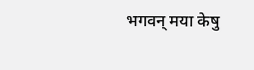भगवन् मया केषु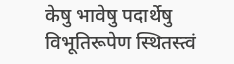केषु भावेषु पदार्थेषु विभूतिरूपेण स्थितस्त्वं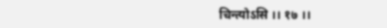चिन्त्योऽसि ।। १७ ।।